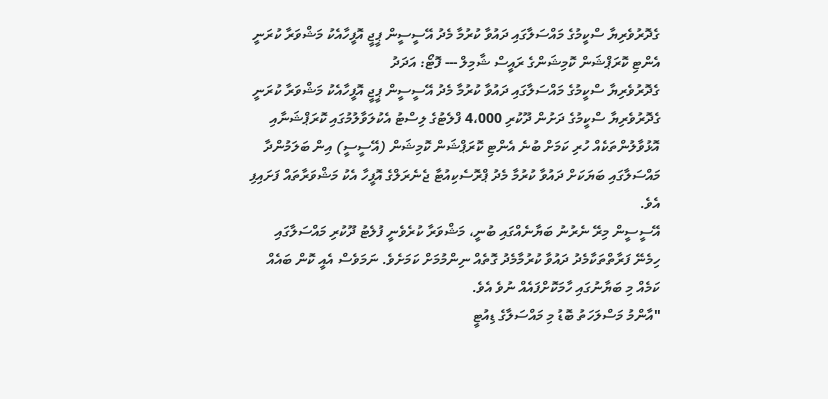ގެދޮރުވެރިޔާ ސްކީމުގެ މައްސަލާގައި ދައުވާ ކުރުމާ މެދު އޭސީސީން ޕީޖީ އޮފީހާއެކު މަޝްވަރާ ކުރަނީ
އެންޓި ކޮރަޕްޝަން ކޮމިޝަންގެ ރައީސް ޝާމިލް --- ފޮޓޯ: އަދަދު
ގެދޮރުވެރިޔާ ސްކީމުގެ މައްސަލާގައި ދައުވާ ކުރުމާ މެދު އޭސީސީން ޕީޖީ އޮފީހާއެކު މަޝްވަރާ ކުރަނީ
ގެދޮރުވެރިޔާ ސްކީމުގެ ދަށުން ދޫކުރި 4،000 ފްލެޓުގެ ލިސްޓު އެކުލަވާލުމުގައި ކޮރަޕްޝަނާއި އޮޅުވާލުންތަކެއް ހުރި ކަމަށް ބުނެ އެންޓި ކޮރަޕްޝަން ކޮމިޝަން (އޭސީސީ) އިން ބަލަމުންދާ މައްސަލާގައި ބަޔަކަށް ދައުވާ ކުރުމާ މެދު ޕްރޮސެކިއުޓާ ޖެނެރަލްގެ އޮފީހާ އެކު މަޝްވަރާތައް ފަށައިފި އެވެ.
އޭސީސީން މިރޭ ނެރުނު ބަޔާނެއްގައި ބުނީ، މަޝްވަރާ ކުރެވެނީ ފުލެޓު ދޫކުރި މައްސަލާގައި ހިމެނޭ ފަރާތްތަކާމެދު ދައުވާ ކުރުމާމެދު ގޮތެއް ނިންމުމަށް ކަމަށެވެ. ނަމަވެސް އެއީ ކޮން ބައެއް ކަމެއް މި ބަޔާނުގައި ހާމަކޮށްފައެއް ނުވެ އެވެ.
"އާންމު މަސްލަހަތު ބޮޑު މި މައްސަލާގެ ޑިއުޓީ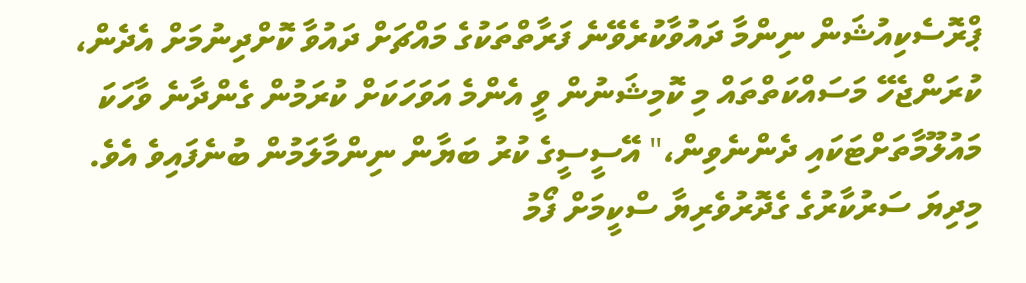ޕްރޮސެކިއުޝަން ނިންމާ ދައުވާކުރެވޭނެ ފަރާތްތަކުގެ މައްޗަށް ދައުވާ ކޮށްދިނުމަށް އެދެން، ކުރަންޖެހޭ މަސައްކަތްތައް މި ކޮމިޝަނުން ވީ އެންމެ އަވަހަކަށް ކުރަމުން ގެންދާނެ ވާހަކަ މައުލޫމާތަށްޓަކައި ދެންނެވިން،" އޭސީސީގެ ކުރު ބަޔާން ނިންމާލަމުން ބުނެފައިވެ އެވެ.
މިދިޔަ ސަރުކާރުގެ ގެދޮރުވެރިޔާ ސްކީމަށް ފޯމު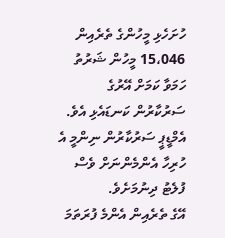ހުށަހެޅި މީހުންގެ ތެރެއިން 15،046 މީހުން ޝަރުތު ހަމަވާ ކަމަށް އޭރުގެ ސަރުކާރުން ކަނޑައެޅި އެވެ. އެމްޑީޕީ ސަރުކާރުން ނިންމީ އެ ހުރިހާ އެންމެންނަށް ވެސް ފުލެޓު ދިނުމަށެވެ.
އޭގެ ތެރެއިން އެންމެ ފުރަތަމަ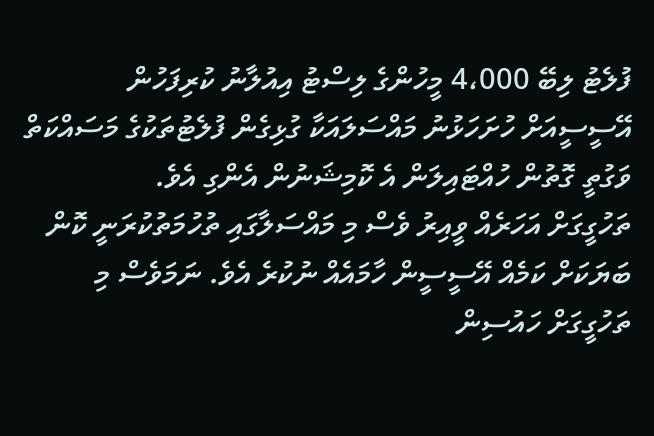ފުލެޓު ލިބޭ 4،000 މީހުންގެ ލިސްޓު އިއުލާނު ކުރިފަހުން އޭސީސީއަށް ހުށަހަޅުނު މައްސަލައަކާ ގުޅިގެން ފުލެޓުތަކުގެ މަސައްކަތް ވަގުތީ ގޮތުން ހުއްޓައިލަން އެ ކޮމިޝަނުން އެންގި އެވެ.
ތަހުގީގަށް އަހަރެއް ވީއިރު ވެސް މި މައްސަލާގައި ތުހުމަތުކުރަނީ ކޮން ބަޔަކަށް ކަމެއް އޭސީސީން ހާމައެއް ނުކުރެ އެވެ. ނަމަވެސް މި ތަހުގީގަށް ހައުސިން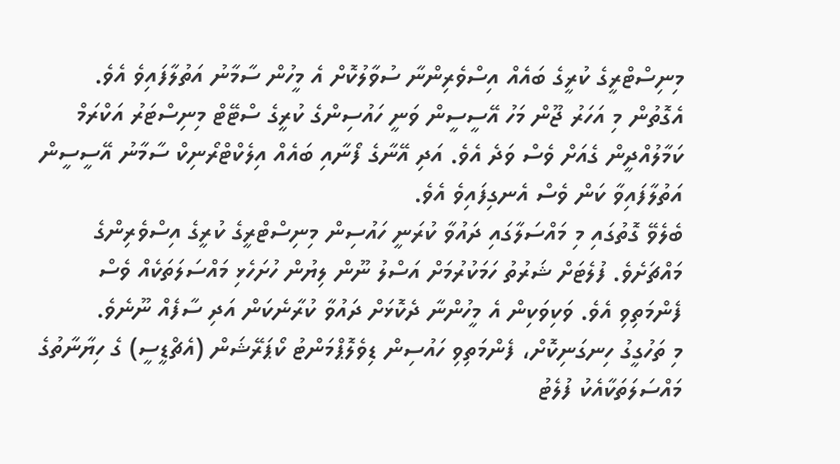މިނިސްޓްރީގެ ކުރީގެ ބައެއް އިސްވެރިންނާ ސުވާލުކޮށް އެ މީހުން ސާމާނު އަތުލާފައިވެ އެވެ.
އެގޮތުން މި އަހަރު ޖޫން މަހު އޭސީސީން ވަނީ ހައުސިންގެ ކުރީގެ ސްޓޭޓް މިނިސްޓަރު އަކްރަމް ކަމާލުއްދީން ގެއަށް ވެސް ވަދެ އެވެ. އަދި އޭނާގެ ފޯނާއި ބައެއް އިލެކްޓްރޯނިކް ސާމާނު އޭސީސީން އަތުލާފައިވާ ކަން ވެސް އެނގިފައިވެ އެވެ.
ބެލެވޭ ގޮތުގައި މި މައްސަލާގައި ދައުވާ ކުރަނީ ހައުސިން މިނިސްޓްރީގެ ކުރީގެ އިސްވެރިންގެ މައްޗަށެވެ. ފުލެޓަށް ޝަރުތު ހަމަކުރުމަށް އަސްލު ނޫން ލިޔުން ހުށަހެޅި މައްސަލަތަކެއް ވެސް ފެންމަތިވި އެވެ. ވަކިވަކިން އެ މީހުންނާ ދެކޮޅަށް ދައުވާ ކުރާނެކަން އަދި ސާފެއް ނޫނެވެ.
މި ތަހުގީގު ހިނގަނިކޮށް، ފެންމަތިވި ހައުސިން ޑިވެލޮޕްމަންޓު ކޯޕަރޭޝަން (އެޗްޑީސީ) ގެ ހިޔާނާތުގެ މައްސަލަތަކާއެކު ފުލެޓު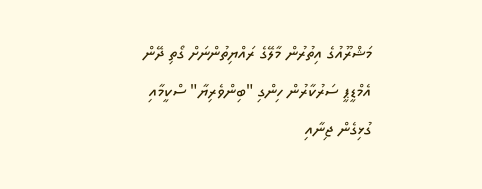މަޝްރޫއުގެ އިތުރުން މާލޭގެ ރައްޔިތުންނަށް ގޯތި ދޭން އެމްޑީޕީ ސަރުކާރުން ހިންގި "ބިންވެރިޔާ" ސްކީމާއި ގުޅިގެން ޖިނާއި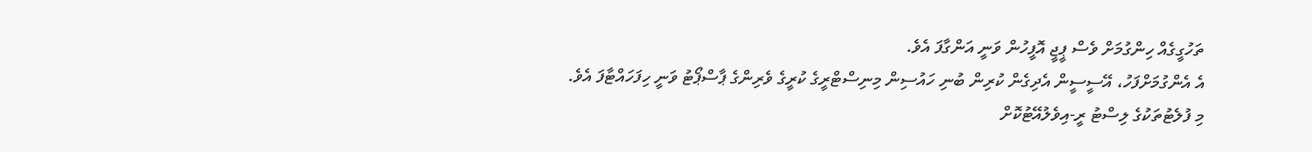ތަހުގީގެއް ހިންގުމަށް ވެސް ޕީޖީ އޮފީހުން ވަނީ އަންގާފަ އެވެ.
އެ އެންގުމަށްފަހު، އޭސީސީން އެދިގެން ކުރިން ބުނި ހައުސިން މިނިސްޓްރީގެ ކުރީގެ ވެރިންގެ ޕާސްޕޯޓު ވަނީ ހިފަހައްޓާފަ އެވެ.
މި ފުލެޓުތަކުގެ ލިސްޓު ރީ-އިވެލުއޭޓުކޮށް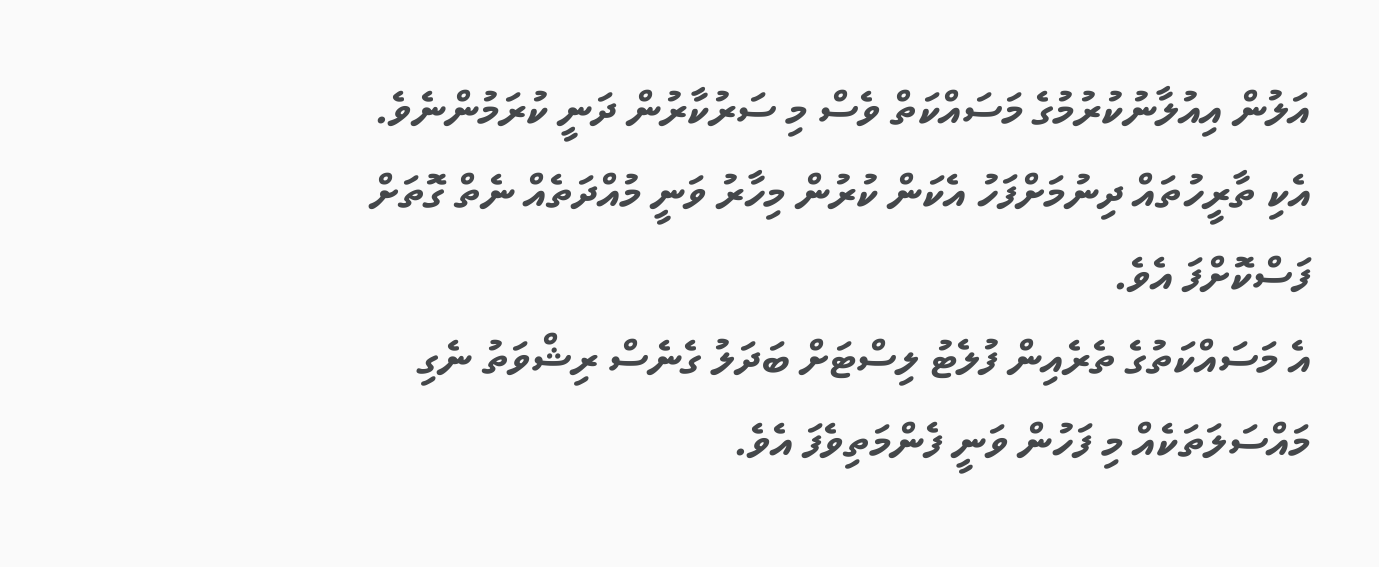އަލުން އިއުލާނުކުރުމުގެ މަސައްކަތް ވެސް މި ސަރުކާރުން ދަނީ ކުރަމުންނެވެ. އެކި ތާރީހުތައް ދިނުމަށްފަހު އެކަން ކުރުން މިހާރު ވަނީ މުއްދަތެއް ނެތް ގޮތަށް ފަސްކޮށްފަ އެވެ.
އެ މަސައްކަތުގެ ތެރެއިން ފުލެޓު ލިސްޓަށް ބަދަލު ގެނެސް ރިޝްވަތު ނެގި މައްސަލަތަކެއް މި ފަހުން ވަނީ ފެންމަތިވެފަ އެވެ.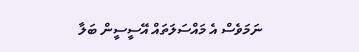ނަމަވެސް އެ މައްސަލަތައް އޭސީސީން ބަލާ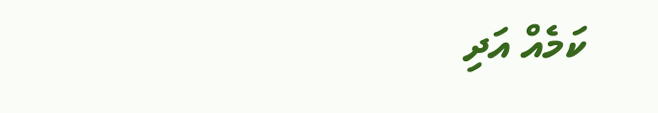ކަމެއް އަދި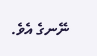ނޭނގެ އެވެ.